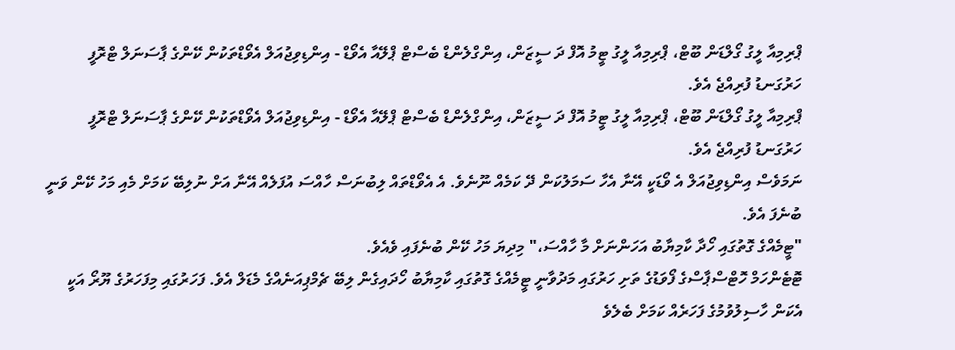ޕްރިމިއާ ލީގު ގޯލްޑަން ބޫޓް، ޕްރިމިއާ ލީގު ޓީމު އޮފް ދަ ސީޒަން، އިންގްލެންޑް ބެސްޓް ޕްލޭއާ އެވޯޑް - އިންޑިވިޖުއަލް އެވޯޑްތަކުން ކޭންގެ ޕާސަނަލް ޓްރޮފީ ހަރުގަނޑު ފުރިއްޖެ އެވެ.
ޕްރިމިއާ ލީގު ގޯލްޑަން ބޫޓް، ޕްރިމިއާ ލީގު ޓީމު އޮފް ދަ ސީޒަން، އިންގްލެންޑް ބެސްޓް ޕްލޭއާ އެވޯޑް - އިންޑިވިޖުއަލް އެވޯޑްތަކުން ކޭންގެ ޕާސަނަލް ޓްރޮފީ ހަރުގަނޑު ފުރިއްޖެ އެވެ.
ނަމަވެސް އިންޑިވިޖުއަލް އެ ވޯޑަކީ އޭނާ އެހާ ސަމަލުކަން ދޭ ކަމެއް ނޫނެވެ. އެ އެވޯޑްތައް ލިބުނަސް ހާއްސަ އުފަލެއް އޭނާ އަށް ނުލިބޭ ކަމަށް މެއި މަހު ކޭން ވަނީ ބުނެފަ އެވެ.
"ޓީމެއްގެ ގޮތުގައި ހޯދާ ކާމިޔާބު އަހަންނަށް މާ ހާއްސަ،" މިދިޔަ މަހު ކޭން ބުނެފައި ވެއެވެ.
ޓޮޓެންހަމް ހޮޓްސްޕާސްގެ ފޯވަޑުގެ ތަށި ހަރުގައި މަދުވާނީ ޓީމެއްގެ ގޮތުގައި ކާމިޔާބު ހޯދައިގެން ލިބޭ ޗެމްޕިއަނެއްގެ މެޑަލް އެވެ. ފަހަރުގައި މިފަހަރުގެ ޔޫރޯ އަކީ އެކަން ހާސިލުވުމުގެ ފަހަރެއް ކަމަށް ބެލެވެ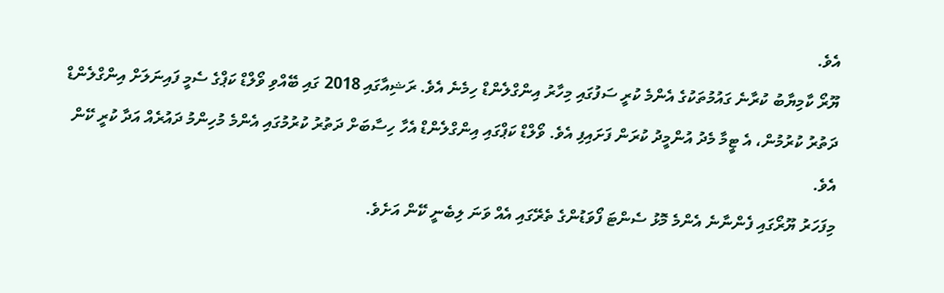އެވެ.
ޔޫރޯ ކާމިޔާބު ކުރާނެ ގައުމުތަކުގެ އެންމެ ކުރީ ސަފުގައި މިހާރު އިންގްލެންޑް ހިމެނެ އެވެ. ރަޝިއާގައި 2018 ގައި ބޭއްވި ވޯލްޑް ކަޕްގެ ސެމީ ފައިނަލަށް އިންގްލެންޑް ދަތުރު ކުރުމުން، އެ ޓީމާ މެދު އުންމީދު ކުރަން ފަށައިފި އެވެ. ވޯލްޑް ކަޕްގައި އިންގްލެންޑް އެހާ ހިސާބަށް ދަތުރު ކުރުމުގައި އެންމެ މުހިންމު ދައުރެއް އަދާ ކުރީ ކޭން އެވެ.
މިފަހަރު ޔޫރޯގައި ފެންނާނެ އެންމެ މޮޅު ސެންޓަ ފޯވަޑުންގެ ތެރޭގައި އެއް ވަނަ ލިބެނީ ކޭން އަށެވެ.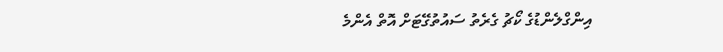އިންގްލެންޑުގެ ކޯޗު ގެރެތު ސައުތުގޭޓަށް އޮތް އެންމެ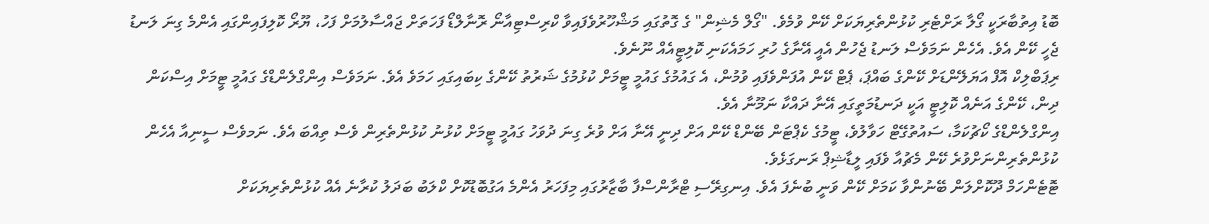ބޮޑު އިތުބާރަކީ ގޯލާ ރަށްޓެރި ކުޅުންތެރިޔަކަށް ކޭން ވުމެވެ. "ގޯލް މެޝިން" ގެ ގޮތުގައި މަޝްހޫރުވެފައިވާ ކްރިސްޓިއާނޯ ރޮނާލްޑޯ ފަހަތަށް ޖައްސާލުމަށް ފަހު، ޔޫރޯ ކޮލިފައިންގައި އެންމެ ގިނަ ލަނޑު ޖެހީ ކޭން އެވެ. އެހެން ނަމަވެސް ލަނޑު ޖެހުން އެއީ އޭނާގެ ހުރި ހަމައެކަނި ކޮލިޓީއެއް ނޫނެވެ.
ރިޕަބްލިކް އޮފް އަޔަލޭންޑަށް ކޭންގެ ބައްޕަ، ޕެޓް ކޭން އުފަންވެފައި ވުމުން، އެ ގައުމުގެ ގައުމީ ޓީމަށް ކުޅުމުގެ ޝަރުތު ކޭންގެ ކިބައިގައި ހަމަވެ އެވެ. ނަމަވެސް އިންގްލެންޑްގެ ގައުމީ ޓީމަށް އިސްކަން ދިން، ކޭންގެ އަނެއް ކޮލިޓީ އަކީ ދަނޑުމަތީގައި އޭނާ ދައްކާ ނަމޫނާ އެވެ.
އިންގްލެންޑްގެ ކޯޗުކަމާ، ސައުތުގޭޓް ހަވާލުވެ، ޓީމުގެ ކެޕްޓަން ބޭންޑް ކޭން އަށް ދިނީ އޭނާ އަށް ވުރެ ގިނަ ދުވަހު ގައުމީ ޓީމަށް ކުޅުނު ކުޅުންތެރިން ވެސް ތިއްބަ އެވެ. ނަމވެސް ސީނިއާ އެހެން ކުޅުންތެރިންނަށްވުރެ ކޭން މެޗުއާ ވެފައި ލީޑާޝިޕް ރަނގަޅެވެ.
ޓޮޓެންހަމް ދޫކޮށްލަން ބޭނުންވާ ކަމަށް ކޭން ވަނީ ބުނެފަ އެވެ. އިނގިރޭސި ޓްރާންސްފާ ބާޒާރުގައި މިފަހަރު އެންމެ އަގުބޮޑުކޮށް ކްލަބު ބަދަލު ކުރާނެ އެއް ކުޅުންތެރިޔަކަށް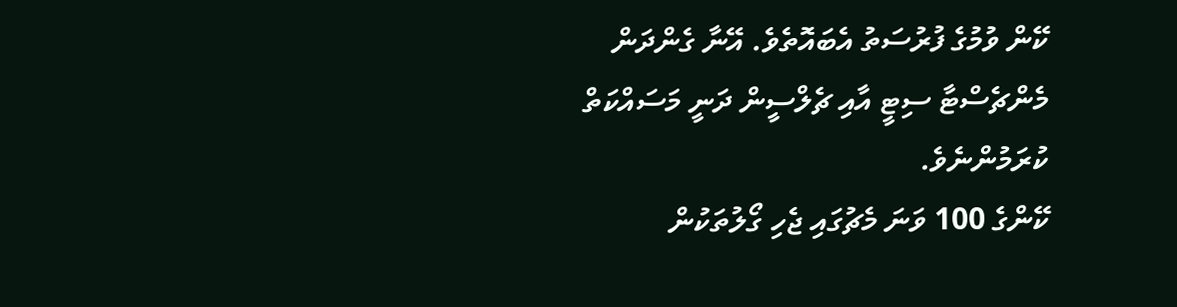ކޭން ވުމުގެ ފުރުސަތު އެބައޮތެވެ. އޭނާ ގެންދަން މެންޗެސްޓާ ސިޓީ އާއި ޗެލްސީން ދަނީ މަސައްކަތް ކުރަމުންނެވެ.
ކޭންގެ 100 ވަނަ މެޗުގައި ޖެހި ގޯލުތަކުން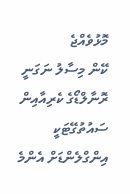މޮޅުވެއްޖެ
ކޭން މިސާލު ނަގަނީ ރޮނާލްޑޯގެ ކެރިއާއިން
ސައުތުގޭޓަކީ އިންގްލެންޑަށް އެންމެ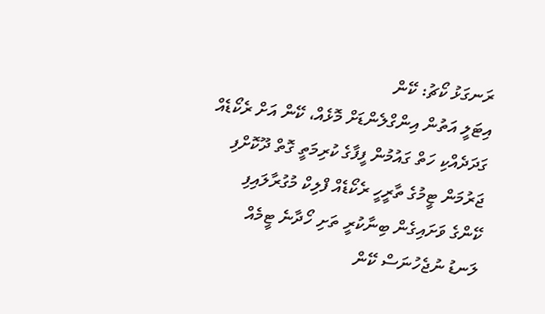ރަނގަޅު ކޯޗު: ކޭން
އިޓަލީ އަތުން އިންގްލެންޑަށް މޮޅެއް، ކޭން އަށް ރެކޯޑެއް
ގަދަދެއްކި ހަތް ގައުމުން ފީފާގެ ކުރިމަތީ ގޮތް ދޫކޮށްފި
ޖަރުމަން ޓީމުގެ ތާރީހީ ރެކޯޑެއް ފްލިކް މުގުރާލައިފި
ކޭންގެ ވަށައިގެން ބިނާކުރީ ތަށި ހޯދާނެ ޓީމެއް
ލަނޑު ނުޖެހުނަސް ކޭން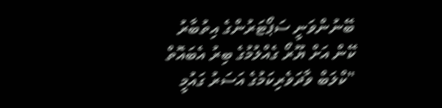ބޭނުންވަނީ ސަޕޯޓަރުންގެ އިތުބާރު
ކޭން އަށް ޔޫރޯ ގެއްލުމުގެ ބިރު އެބައޮތް
"ކްލަބް ވާދަވެރިކަމުގެ އަސަރު ގައުމީ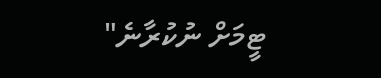ޓީމަށް ނުކުރާނެ"